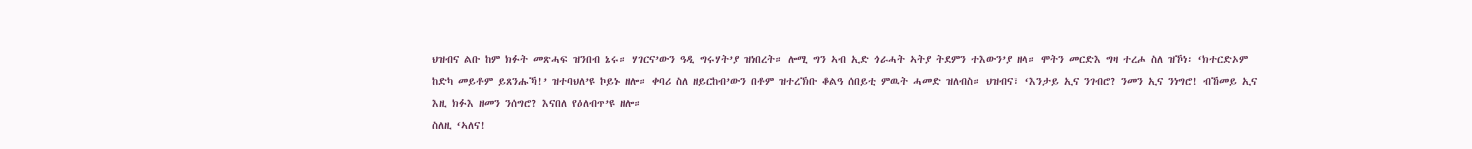ህዝብና ልቡ ከም ክፉት መጽሓፍ ዝንበብ ኔሩ። ሃገርና’ውን ዓዲ ግሩሃት’ያ ዝነበረት። ሎሚ ግን ኣብ ኢድ ጎራሓት ኣትያ ትደምን ተእውን’ያ ዘላ። ሞትን መርድእ ግዛ ተረሖ ስለ ዝኾነ፡ ‘ክተርድኦም ከድካ መይቶም ይጸንሑኻ!’ ዝተባህለ’ዩ ኮይኑ ዘሎ። ቀባሪ ስለ ዘይርከብ’ውን በቶም ዝተረኽቡ ቆልዓ ሰበይቲ ምዉት ሓመድ ዝለብስ። ህዝብና፣ ‘እንታይ ኢና ንገብሮ? ንመን ኢና ንነግሮ! ብኸመይ ኢና እዚ ክፉእ ዘመን ንሰግሮ? እናበለ የዕለብጥ’ዩ ዘሎ።
ስለዚ ‘ኣለና!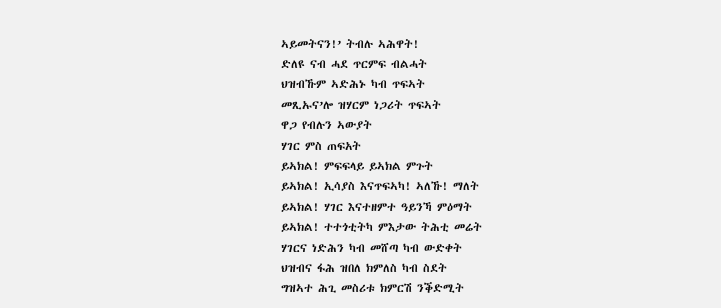ኣይመትናን!’ ትብሉ ኣሕዋት!
ድለዩ ናብ ሓደ ጥርምፍ ብልሓት
ህዝብኹም ኣድሕኑ ካብ ጥፍኣት
መጺኡና’ሎ ዝሃርም ነጋሪት ጥፍኣት
ዋጋ የብሉን ኣውያት
ሃገር ምስ ጠፍአት
ይኣክል! ምፍፍላይ ይኣክል ምጉት
ይኣክል! ኢሳያስ እናጥፍኣካ! ኣለኹ! ማለት
ይኣክል! ሃገር እናተዘምተ ዓይንኻ ምዕማት
ይኣክል! ተተጎቲትካ ምእታው ትሕቲ መሬት
ሃገርና ነድሕን ካብ መሸጣ ካብ ውድቀት
ህዝብና ፋሕ ዝበለ ክምለስ ካብ ስደት
ግዝኣተ ሕጊ መስሪቱ ክምርሽ ንቕድሚት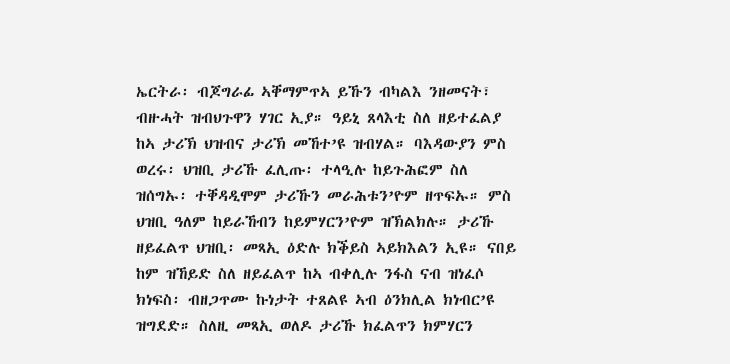ኤርትራ፡ ብጆግራፊ ኣቐማምጥኣ ይኹን ብካልእ ንዘመናት፣ ብዙሓት ዝብህጉዋን ሃገር ኢያ። ዓይኒ ጸላእቲ ስለ ዘይተፈልያ ከኣ ታሪኽ ህዝብና ታሪኽ መኸተ’ዩ ዝብሃል። ባእዳውያን ምስ ወረሩ፡ ህዝቢ ታሪኹ ፈሊጡ፡ ተላዒሉ ከይጉሕፎም ስለ ዝሰግኡ፡ ተቐዳዲሞም ታሪኹን መራሕቱን’ዮም ዘጥፍኡ። ምስ ህዝቢ ዓለም ከይራኸብን ከይምሃርን’ዮም ዝኽልክሉ። ታሪኹ ዘይፈልጥ ህዝቢ፡ መጻኢ ዕድሉ ክቕይስ ኣይክእልን ኢዩ። ናበይ ከም ዝኸይድ ስለ ዘይፈልጥ ከኣ ብቀሊሉ ንፋስ ናብ ዝነፈሶ ክነፍስ፡ ብዘጋጥሙ ኩነታት ተጸልዩ ኣብ ዕንክሊል ክነብር’ዩ ዝግደድ። ስለዚ መጻኢ ወለዶ ታሪኹ ክፈልጥን ክምሃርን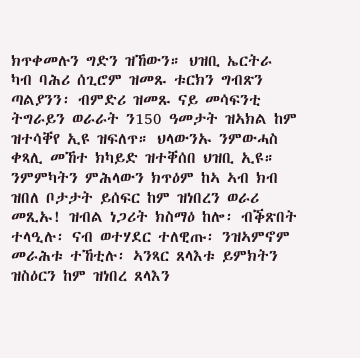ክጥቀመሉን ግድን ዝኸውን። ህዝቢ ኤርትራ ካብ ባሕሪ ሰጊሮም ዝመጹ ቱርክን ግብጽን ጣልያንን፡ ብምድሪ ዝመጹ ናይ መሳፍንቲ ትግራይን ወራራት ን150 ዓመታት ዝኣክል ከም ዝተሳቐየ ኢዩ ዝፍለጥ። ህላውንኡ ንምውሓስ ቀጻሊ መኸተ ክካይድ ዝተቐሰበ ህዝቢ ኢዩ። ንምምካትን ምሕላውን ክጥዕም ከኣ ኣብ ክብ ዝበለ ቦታታት ይሰፍር ከም ዝነበረን ወራሪ መጺኡ! ዝብል ነጋሪት ክስማዕ ከሎ፡ ብቕጽበት ተላዒሉ፡ ናብ ወተሃደር ተለዊጡ፡ ንዝኣምኖም መራሕቱ ተኸቲሉ፡ ኣንጻር ጸላእቱ ይምክትን ዝስዕርን ከም ዝነበረ ጸላእን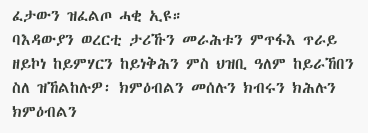ፈታውን ዝፈልጦ ሓቂ ኢዩ።
ባእዳውያን ወረርቲ ታሪኹን መራሕቱን ምጥፋእ ጥራይ ዘይኮነ ከይምሃርን ከይነቅሕን ምስ ህዝቢ ዓለም ከይራኸበን ስለ ዝኸልከሉዎ፡ ክምዕብልን መሰሉን ክብሩን ክሕሉን ክምዕብልን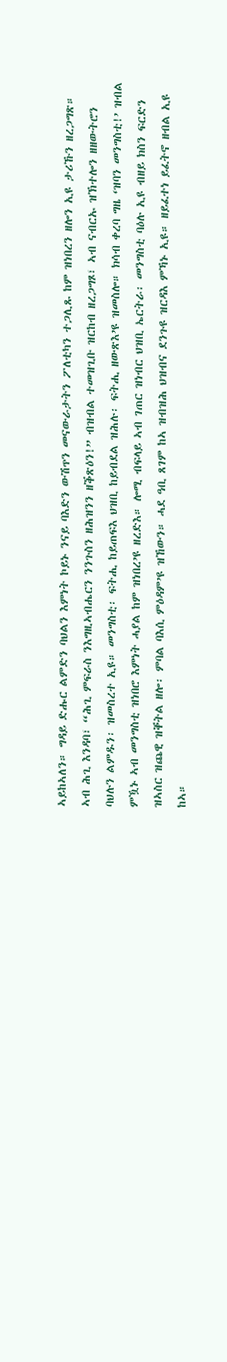ኣይከኣለን። ግዳይ ድሑር ልምድን ባህልን እምነት ኮይኑ ንናይ ባእድን ውሽጥን መናውራታትን ፖለቲካን ተጋሊጹ ከም ዝነበረን ዘሎን ኢዩ ታሪኹን ዘረጋግጽ። ኣብ ሕጊ እንዳባ፣ “ሕጊ ምፍራስ ንእግዚኣብሔርን ንንጉስን ዘሕዝንን ዘቕጽዕን!” ብዝብል ተመዝጊቡ ዝርከብ ዘረጋግጾ፣ ኣብ ናብርኡ ዝኽተሎን ዘዘውትሮን ባህሉን ልምዱን፡ ዝመስረተ ኢዩ። መንግስቲ፡ ፍትሒ ከይጠፍእ ህዝቢ ከይብደል ዝሕሉ፡ ፍትሒ ዘውጽእ’ዩ ዝመስሎ። ክሳብ ቀረባ ግዜ ‘ዝባን መንግስቲ!’ ዝብል ምዃኑ ኣብ መንግስቲ ዝነበሮ እምነት ሓያል ከም ዝነበረ’ዩ ዘረድእ። ሎሚ ብፍላይ ኣብ ገጠር ዝነብር ህዝቢ ኤርትራ፡ መንግስቲ ባዕሉ ኢዩ ብዘይ ክስን ፍርድን ዝኣስር ዝጨዊ ዝቐትል ዘሎ፡ ምባል ባእሲ ምዕዳም’ዩ ዝኸውን። ሓደ ዓቢ ጸገም ከኣ ዝብዝሕ ህዝብና ደንጉዩ ዝርዳእ ምኻኑ ኢዩ። ዘይፈተነ ይፈትኖ ዘብል ኢዩ ከኣ።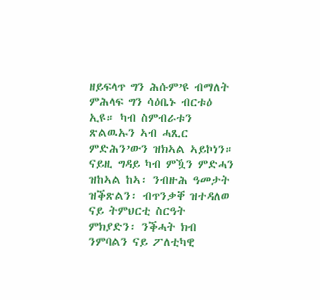ዘይፍላጥ ግን ሕሱም’ዩ ብማለት ምሕላፍ ግን ሳዕቤኑ ብርቱዕ ኢዩ። ካብ ስምብራቱን ጽልዉኡን ኣብ ሓጺር ምድሕን’ውን ዝክኣል ኣይኮነን። ናይዚ ግዳይ ካብ ምዃን ምድሓን ዝከኣል ከኣ፡ ንብዙሕ ዓመታት ዝቕጽልን፡ ብጥንቃቐ ዝተዳለወ ናይ ትምህርቲ ስርዓት ምክያድን፡ ንቕሓት ክብ ንምባልን ናይ ፖለቲካዊ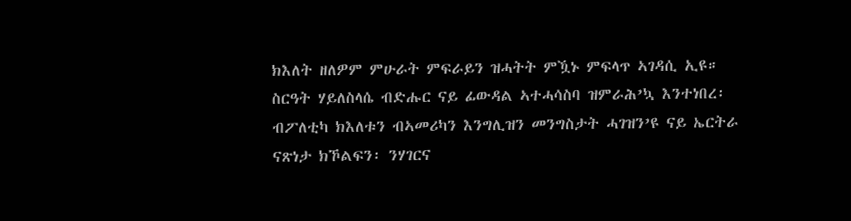ክእለት ዘለዎም ምሁራት ምፍራይን ዝሓትት ምዃኑ ምፍላጥ ኣገዳሲ ኢዩ። ስርዓት ሃይለስላሴ ብድሑር ናይ ፊውዳል ኣተሓሳስባ ዝምራሕ’ኳ እንተነበረ፡ ብፖለቲካ ክእለቱን ብኣመሪካን እንግሊዝን መንግስታት ሓገዝን’ዩ ናይ ኤርትራ ናጽነታ ክኾልፍን፡ ንሃገርና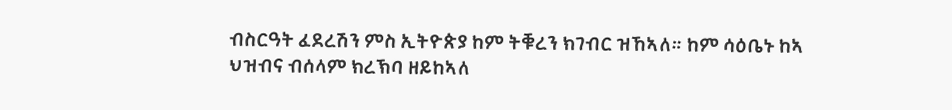ብስርዓት ፈደረሽን ምስ ኢትዮጵያ ከም ትቑረን ክገብር ዝኸኣለ። ከም ሳዕቤኑ ከኣ ህዝብና ብሰላም ክረኽባ ዘይከኣለ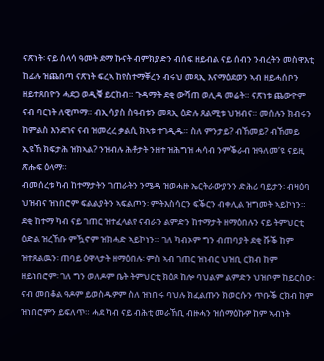ናጽነት፡ ናይ ሰላሳ ዓመት ደማ ኩናት ብምክያድን ብሰፍ ዘይብል ናይ ሰብን ንብረትን መስዋእቲ ከፊሉ ዝጨበጣ ናጽነት ፍረኣ ከየስተማቐረን ብሩህ መጻኢ እናማዕደወን ኣብ ዘይሓሰቦን ዘይተጸበዮን ሓደጋ ወዲቑ ይርከብ። ጉዳማት ደቂ ውሻጠ ወሊዳ መሬት። ናጽነቱ ጨውዮም ናብ ባርነት ለዊጦማ። ብኢሳያስ ስዓብቱን መጻኢ ዕድሉ ጸልሚቱ ህዝብና። መሰሉን ክብሩን ከምልስ እንደገና ናብ ዝመረረ ቃልሲ ክኣቱ ተገዲዱ። ስለ ምንታይ? ብኸመይ? ብኸመይ ኢዩኸ ክፍታሕ ዝክኣል? ንዝብሉ ሕቶታት ንዘተ ዝሕግዝ ሓሳብ ንምቕራብ ዝዓለመ’ዩ ናይዚ ጽሑፍ ዕላማ።
ብመሰረቱ ካብ ከተማታትን ገጠራትን ንሜዳ ዝወሓዙ ኤርትራውያንን ድሕሪ ባይታን፡ ብዛዕባ ህዝብና ዝነበሮም ፍልልያትን ኣፍልጦን፡ ምትእስሳርን ፍቕርን ብቀሊል ዝግመት ኣይኮነን። ደቂ ከተማ ካብ ናይ ገጠር ዝተፈላልየ ናብራን ልምድን ከተማታት ዘማዕበሉን ናይ ትምህርቲ ዕድል ዝረኸቡ ምዃኖም ዝክሓድ ኣይኮነን። ገለ ካብኦም ግን ብጠባያት ደቂ ሹቕ ከም ዝተጸልዉን፡ ጠባይ ዕዋላታት ዘማዕበሉ፡ ምስ ኣብ ገጠር ዝነብር ህዝቢ ርክብ ከም ዘይነበሮም፡ ገለ ግን ወለዶም ቤት ትምህርቲ ክዕጾ ከሎ ባህልም ልምድን ህዝቦም ከይርስዑ፡ ናብ መበቆል ዓዶም ይወስዱዎም ስለ ዝነበሩ ባህሉ ክፈልጡን ክወርሱን ጥቡቕ ርክብ ከም ዝነበሮምን ይፍለጥ። ሓደ ካብ ናይ ብሕቲ መራኸቢ ብዙሓን ዝሰማዕኩዎ ከም ኣብነት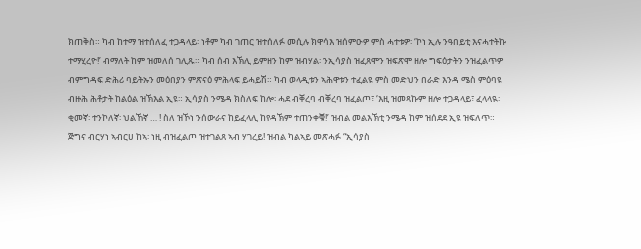ክጠቅስ። ካብ ከተማ ዝተሰለፈ ተጋዳላይ፡ ነቶም ካብ ገጠር ዝተሰለፉ መሲሉ ክዋሳእ ዝሰምዑዎ ምስ ሓተቱዎ፡ ‘ኮነ ኢሉ ንዓበይቲ እናሓተትኩ ተማሂረዮ!’ ብማለት ከም ዝመለሰ ገሊጹ። ካብ ሰብ እኽሊ ይምዘን ከም ዝብሃል፡ ንኢሳያስ ዝፈጸሞን ዝፍጽሞ ዘሎ ግፍዕታትን ንዝፈልጥዎ ብምግዳፍ ድሕሪ ባይትኡን መዕበያን ምጽናዕ ምሕላፍ ይሓይሽ። ካብ ወላዲቱን ኣሕዋቱን ተፈልዩ ምስ መድህን በራድ እንዳ ሜስ ምዕባዩ ብዙሕ ሕቶታት ከልዕል ዝኽእል ኢዩ። ኢሳያስ ንሜዳ ክስለፍ ከሎ፡ ሓደ ብቐረባ ብቐረባ ዝፈልጦ፣ ‘እዚ ዝመጻኩም ዘሎ ተጋዳላይ፣ ፈላላዪ፡ ቂመኛ፡ ተንኮለኛ፡ ህልኸኛ … ! ስለ ዝኾነ ንሰውራና ከይፈላሊ ከየዳኽም ተጠንቀቑ!’ ዝብል መልእኽቲ ንሜዳ ከም ዝሰደደ ኢዩ ዝፍለጥ። ጅግና ብርሃነ ኣብርሀ ከኣ፡ ነዚ ብዝፈልጦ ዝተገልጸ ኣብ ሃገረይ! ዝብል ካልኣይ መጽሓፉ “ኢሳያስ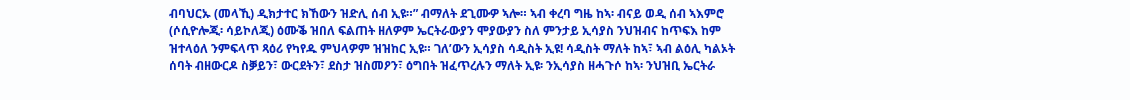ብባህርኡ (መላኺ) ዲክታተር ክኸውን ዝድሊ ሰብ ኢዩ።” ብማለት ደጊሙዎ ኣሎ። ኣብ ቀረባ ግዜ ከኣ፡ ብናይ ወዲ ሰብ ኣእምሮ (ሶሲዮሎጂ፡ ሳይኮለጂ) ዕሙቕ ዝበለ ፍልጠት ዘለዎም ኤርትራውያን ሞያውያን ስለ ምንታይ ኢሳያስ ንህዝብና ከጥፍእ ከም ዝተላዕለ ንምፍላጥ ጻዕሪ የካየዱ ምህላዎም ዝዝከር ኢዩ። ገለ’ውን ኢሳያስ ሳዲስት ኢዩ! ሳዲስት ማለት ከኣ፣ ኣብ ልዕሊ ካልኦት ሰባት ብዘውርዶ ስቓይን፣ ውርደትን፣ ደስታ ዝስመዖን፣ ዕግበት ዝፈጥረሉን ማለት ኢዩ፡ ንኢሳያስ ዘሓጉሶ ከኣ፡ ንህዝቢ ኤርትራ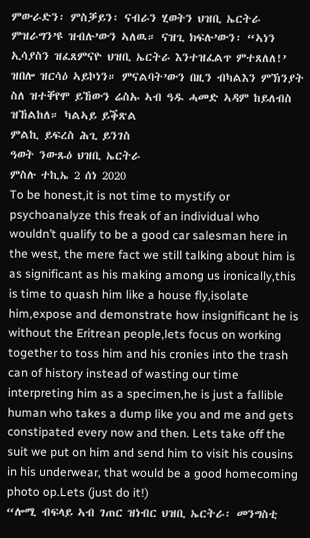ምውራድን፡ ምስቓይን፡ ናብራን ሂወትን ህዝቢ ኤርትራ ምዝራግን’ዩ ዝብሉ’ውን ኣለዉ። ናዝጊ ክፍሉ’ውን፡ “ኣነን ኢሳያስን ዝፈጸምናዮ ህዝቢ ኤርትራ እንተዝፈልጥ ምተጸለለ!’ ዝበሎ ዝርሳዕ ኣይኮነን። ምናልባት’ውን በዚን ብካልእን ምኽንያት ስለ ዝተቐየሞ ይኸውን ሬስኡ ኣብ ዓዱ ሓመድ ኣዳም ከይለብስ ዝኸልከለ። ካልኣይ ይቕጽል
ምልኪ ይፍረስ ሕጊ ይንገስ
ዓወት ንውጹዕ ህዝቢ ኤርትራ
ምስሉ ተኪኤ 2 ሰነ 2020
To be honest,it is not time to mystify or psychoanalyze this freak of an individual who wouldn’t qualify to be a good car salesman here in the west, the mere fact we still talking about him is as significant as his making among us ironically,this is time to quash him like a house fly,isolate him,expose and demonstrate how insignificant he is without the Eritrean people,lets focus on working together to toss him and his cronies into the trash can of history instead of wasting our time interpreting him as a specimen,he is just a fallible human who takes a dump like you and me and gets constipated every now and then. Lets take off the suit we put on him and send him to visit his cousins in his underwear, that would be a good homecoming photo op.Lets (just do it!)
“ሎሚ ብፍላይ ኣብ ገጠር ዝነብር ህዝቢ ኤርትራ፡ መንግስቲ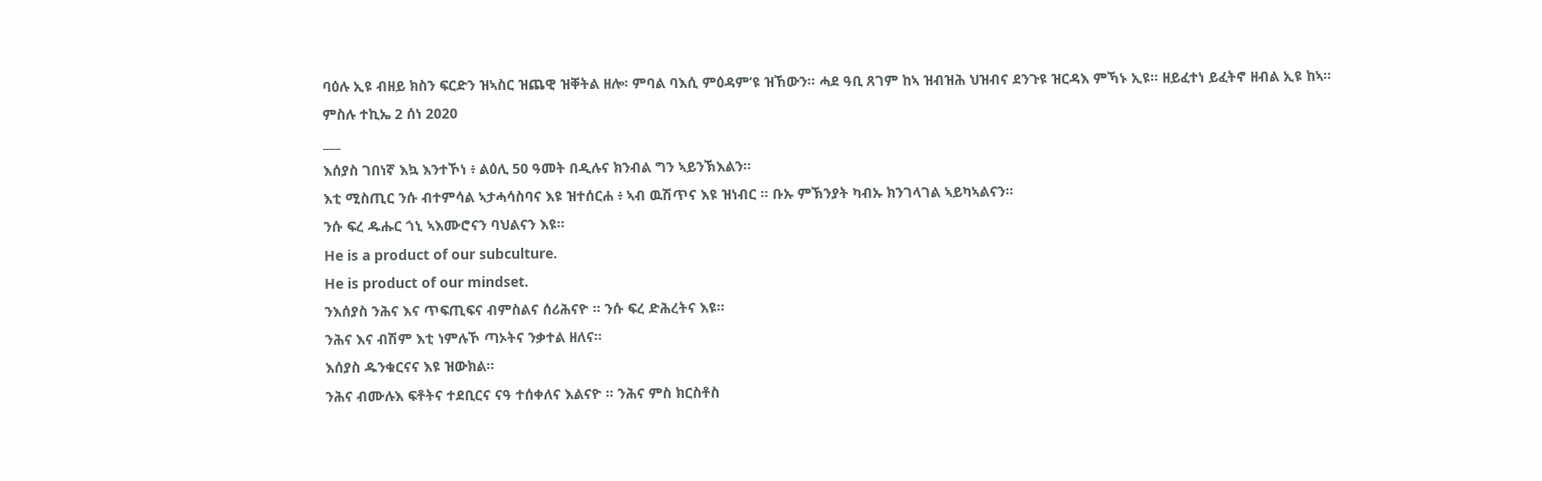ባዕሉ ኢዩ ብዘይ ክስን ፍርድን ዝኣስር ዝጨዊ ዝቐትል ዘሎ፡ ምባል ባእሲ ምዕዳም’ዩ ዝኸውን። ሓደ ዓቢ ጸገም ከኣ ዝብዝሕ ህዝብና ደንጉዩ ዝርዳእ ምኻኑ ኢዩ። ዘይፈተነ ይፈትኖ ዘብል ኢዩ ከኣ።
ምስሉ ተኪኤ 2 ሰነ 2020
___
እሰያስ ገበነኛ እኳ እንተኾነ ፥ ልዕሊ 50 ዓመት በዲሉና ክንብል ግን ኣይንኽእልን።
እቲ ሚስጢር ንሱ ብተምሳል ኣታሓሳስባና እዩ ዝተሰርሐ ፥ ኣብ ዉሽጥና እዩ ዝነብር ። ቡኡ ምኽንያት ካብኡ ክንገላገል ኣይካኣልናን።
ንሱ ፍረ ዱሑር ጎኒ ኣእሙሮናን ባህልናን እዩ።
He is a product of our subculture.
He is product of our mindset.
ንእሰያስ ንሕና እና ጥፍጢፍና ብምስልና ሰሪሕናዮ ። ንሱ ፍረ ድሕረትና እዩ።
ንሕና እና ብሽም እቲ ነምሉኾ ጣኦትና ንቃተል ዘለና።
እሰያስ ዱንቁርናና እዩ ዝውክል።
ንሕና ብሙሉእ ፍቶትና ተደቢርና ናዓ ተሰቀለና እልናዮ ። ንሕና ምስ ክርስቶስ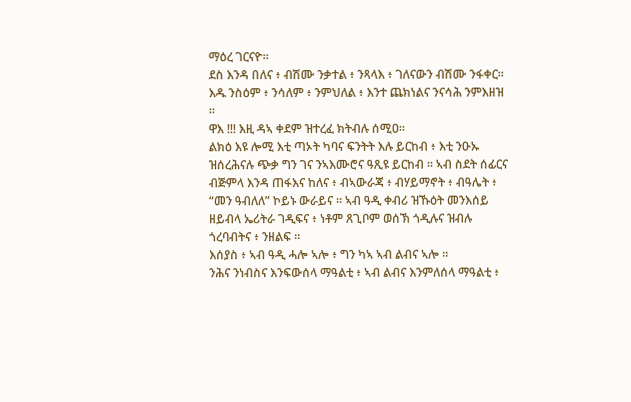ማዕረ ገርናዮ።
ደስ እንዳ በለና ፥ ብሽሙ ንቃተል ፥ ንጻላእ ፥ ገለናውን ብሽሙ ንፋቀር።
እዱ ንስዕም ፥ ንሳለም ፥ ንምህለል ፥ እንተ ጨክነልና ንናሳሕ ንምእዘዝ ።
ዋእ !!! እዚ ዳኣ ቀደም ዝተረፈ ክትብሉ ሰሚዐ።
ልክዕ እዩ ሎሚ እቲ ጣኦት ካባና ፍንትት እሉ ይርከብ ፥ እቲ ንዑኡ ዝሰረሕናሉ ጭቃ ግን ገና ንኣእሙሮና ዓጺዩ ይርከብ ። ኣብ ስደት ሰፊርና ብጅምላ እንዳ ጠፋእና ከለና ፥ ብኣውራጃ ፥ ብሃይማኖት ፥ ብዓሌት ፥ “መን ዓብለለ” ኮይኑ ውራይና ። ኣብ ዓዲ ቀብሪ ዝኹዕት መንእሰይ ዘይብላ ኤሪትራ ገዲፍና ፥ ነቶም ጸጊቦም ወሰኽ ጎዲሉና ዝብሉ ጎረባብትና ፥ ንዘልፍ ።
እሰያስ ፥ ኣብ ዓዲ ሓሎ ኣሎ ፥ ግን ካኣ ኣብ ልብና ኣሎ ።
ንሕና ንነብስና እንፍውሰላ ማዓልቲ ፥ ኣብ ልብና እንምለሰላ ማዓልቲ ፥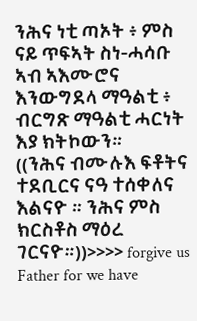ንሕና ነቲ ጣኦት ፥ ምስ ናይ ጥፍኣት ስነ-ሓሳቡ ኣብ ኣእሙሮና እንውግደላ ማዓልቲ ፥ ብርግጽ ማዓልቲ ሓርነት እያ ክትኮውን።
((ንሕና ብሙሉእ ፍቶትና ተደቢርና ናዓ ተሰቀለና እልናዮ ። ንሕና ምስ ክርስቶስ ማዕረ ገርናዮ።))>>>> forgive us Father for we have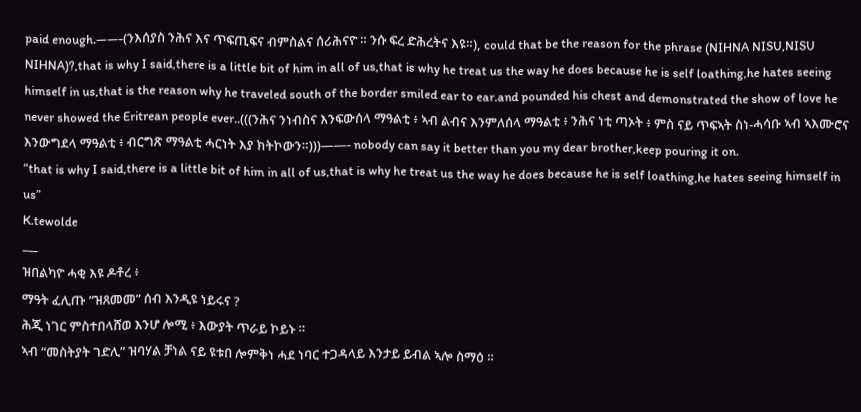paid enough.——-(ንእሰያስ ንሕና እና ጥፍጢፍና ብምስልና ሰሪሕናዮ ። ንሱ ፍረ ድሕረትና እዩ።), could that be the reason for the phrase (NIHNA NISU,NISU NIHNA)?,that is why I said,there is a little bit of him in all of us,that is why he treat us the way he does because he is self loathing,he hates seeing himself in us,that is the reason why he traveled south of the border smiled ear to ear.and pounded his chest and demonstrated the show of love he never showed the Eritrean people ever..(((ንሕና ንነብስና እንፍውሰላ ማዓልቲ ፥ ኣብ ልብና እንምለሰላ ማዓልቲ ፥ ንሕና ነቲ ጣኦት ፥ ምስ ናይ ጥፍኣት ስነ-ሓሳቡ ኣብ ኣእሙሮና እንውግደላ ማዓልቲ ፥ ብርግጽ ማዓልቲ ሓርነት እያ ክትኮውን።)))——- nobody can say it better than you my dear brother,keep pouring it on.
“that is why I said,there is a little bit of him in all of us,that is why he treat us the way he does because he is self loathing,he hates seeing himself in us”
K.tewolde
___
ዝበልካዮ ሓቂ እዩ ዶቶረ ፥
ማዓት ፈሊጡ “ዝጸመመ” ሰብ እንዲዩ ነይሩና ?
ሕጂ ነገር ምስተበላሸወ እንሆ ሎሚ ፥ እውያት ጥራይ ኮይኑ ።
ኣብ “መስትያት ገድሊ” ዝባሃል ቻነል ናይ ዩቱበ ሎምቅነ ሓደ ነባር ተጋዳላይ እንታይ ይብል ኣሎ ስማዕ ።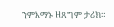ንምእማኑ ዘጸግም ታሪክ።